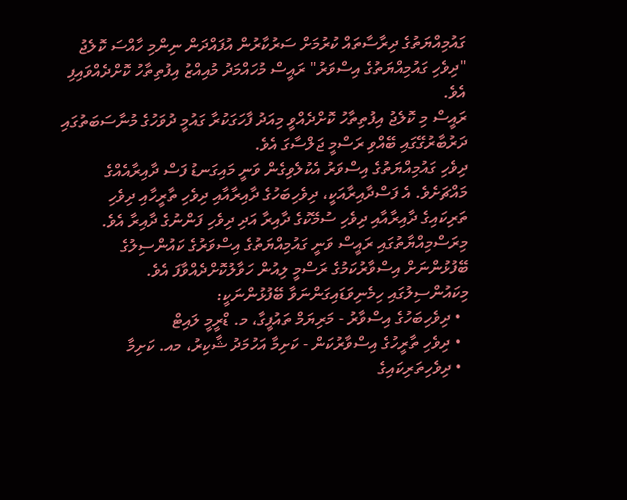ގައުމިއްޔަތުގެ ދިރާސާތައް ކުރުމަށް ސަރުކާރުން އުފައްދަން ނިންމި ހާއްސަ ކޮލެޖު "ދިވެހި ގައުމިއްޔަތުގެ އިސްވަރު" ރައީސް މުހައްމަދު މުއިއްޒު އިފުތިތާހު ކޮށްދެއްވައިފި އެވެ.
ރައީސް މި ކޮލެޖު އިފުތިތާހު ކޮށްދެއްވީ މިއަދު ފާހަގަކުރާ ގައުމީ ދުވަހުގެ މުނާސަބަތުގައި ދަރުބާރުގޭގައި ބޭއްވި ރަސްމީ ޖަލްސާގަ އެވެ.
ދިވެހި ގައުމިއްޔަތުގެ އިސްވަރު އެކުލެވިގެން ވަނީ މައިގަނޑު ފަސް ދާއިރާއެއްގެ މައްޗަށެވެ. އެ ފަސްދާއިރާއަކީ، ދިވެހިބަހުގެ ދާއިރާއާއި ދިވެހި ތާރީހާއި ދިވެހި ތަރިކައިގެ ދާއިރާއާއި ދިވެހި ސުމޭކުގެ ދާއިރާ އަދި ދިވެހި ފަންނުގެ ދާއިރާ އެވެ.
މިރަސްމިއްޔާތުގައި ރައީސް ވަނީ ގައުމިއްޔަތުގެ އިސްވަރުގެ ކައުންސިލުގެ ބޭފުޅުންނަށް އިސްވާރުކަމުގެ ރަސްމީ ލިއުން ހަވާލުކޮށްދެއްވާފަ އެވެ.
މިކައުންސިލުގައި ހިމެނިވަޑައިގަންނަވާ ބޭފުޅުންނަކީ:
  • ދިވެހިބަހުގެ އިސްވާރު - މަރިޔަމް ތައުފީގާ، މ. ޑްރީމީ ލައިޓް
  • ދިވެހި ތާރީހުގެ އިސްވާރުކަން - ކަށިމާ އަހުމަދު ޝާކިރު، މއ. ކަށިމާ
  • ދިވެހިތަރިކައިގެ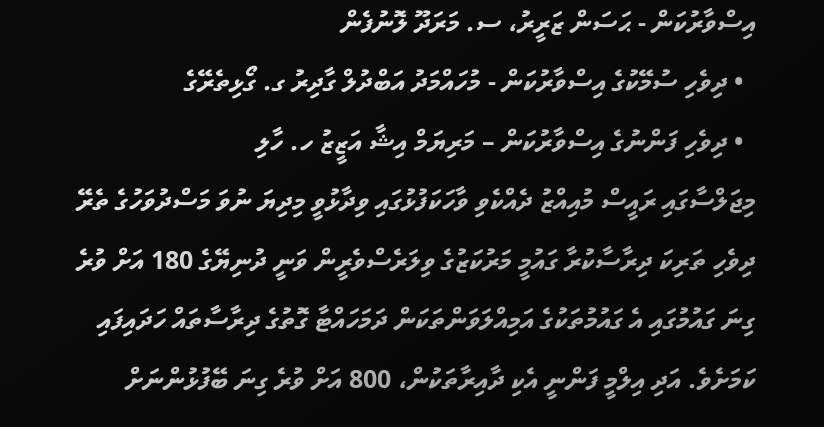އިސްވާރުކަން - ޙަސަން ޒަރީރު، ސ. މަރަދޫ ލޮނުފެން
  • ދިވެހި ސުމޭކުގެ އިސްވާރުކަން - މުހައްމަދު އަބްދުލް ގާދިރު ގ. ގޯޅިތެރޭގެ
  • ދިވެހި ފަންނުގެ އިސްވާރުކަން – މަރިޔަމް އިޝާ އަޒީޒު ހ. ހާލި
މިޖަލްސާގައި ރައީސް މުއިއްޒު ދެއްކެވި ވާހަކަފުޅުގައި ވިދާޅުވީ މިދިޔަ ނުވަ މަސްދުވަހުގެ ތެރޭ ދިވެހި ތަރިކަ ދިރާސާކުރާ ގައުމީ މަރުކަޒުގެ ވިލަރެސްވެރީން ވަނީ ދުނިޔޭގެ 180 އަށް ވުރެ ގިނަ ގައުމުގައި އެ ގައުމުތަކުގެ އަމިއްލަވަންތަކަން ދަމަހައްޓާ ގޮތުގެ ދިރާސާތައް ހަދައިފައި ކަމަށެވެ. އަދި އިލްމީ ފަންނީ އެކި ދާއިރާތަކުން، 800 އަށް ވުރެ ގިނަ ބޭފުޅުންނަށް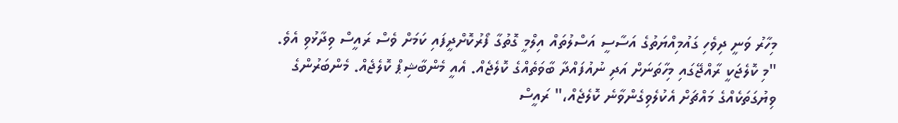މިހާރު ވަނީ ދިވެހި ގައުމިއްޔަތުގެ އަސާސީ އަސްލުތައް އިލްމީ ގޮތުގާ ފޯރުކޮށްދީފައި ކަމަށް ވެސް ރައީސް ވިދާޅުވި އެވެ.
"މި ކޮލެޖަކީ ރާއްޖޭގައި މިހާތަނަށް އަދި ނުއުފައްދާ ބާވަތެއްގެ ކޮލެޖެއް. އެއީ މެންބާޝިޕް ކޮލެޖެއް. މެންބަރުންގެ ވިޔުގަތަކެއްގެ މައްޗަށް އެކުލެވިގެންވާނެ ކޮލެޖެއް،" ރައީސް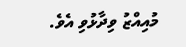މުއިއްޒު ވިދާޅުވި އެވެ.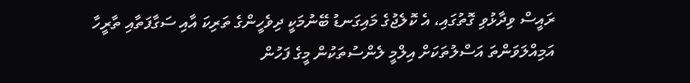ރައީސް ވިދާޅުވި ގޮތުގައި، އެ ކޮލެޖުގެ މައިގަނޑު ބޭނުމަކީ ދިވެހީންގެ ތަރިކަ އާއި ސަގާފަތާއި ތާރީހާ އަމިއްލަވަންތަ އަސްލުތަކަށް އިލްމީ ލެންސުތަކުން މީގެ ފަހުން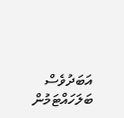އަބަދުވެސް ބަލަހައްޓަމުން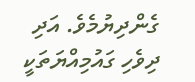ގެންދިޔުމެވެ. އަދި ދިވެހި ގައުމިއްޔަތަކީ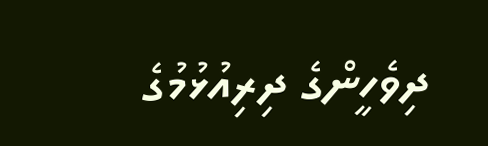ދިވެހީންގެ ދިރިއުޅުމުގެ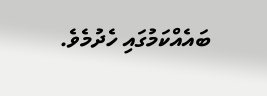ބައެއްކަމުގައި ހެދުމެވެ.